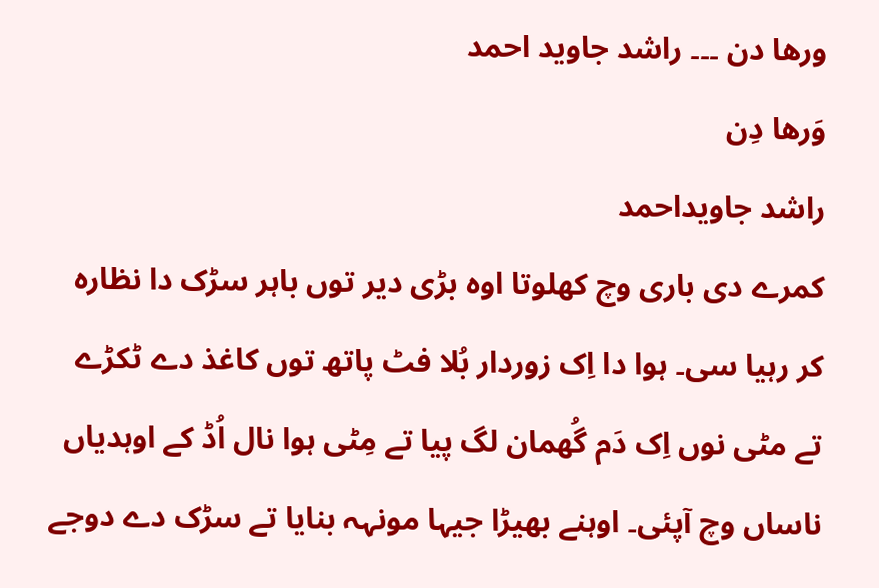ورھا دن ۔۔۔ راشد جاوید احمد
وَرھا دِن
راشد جاویداحمد
کمرے دی باری وچ کھلوتا اوہ بڑی دیر توں باہر سڑک دا نظارہ کر رہیا سی۔ ہوا دا اِک زوردار بُلا فٹ پاتھ توں کاغذ دے ٹکڑے تے مٹی نوں اِک دَم گُھمان لگ پیا تے مِٹی ہوا نال اُڈ کے اوہدیاں ناساں وچ آپئی۔ اوہنے بھیڑا جیہا مونہہ بنایا تے سڑک دے دوجے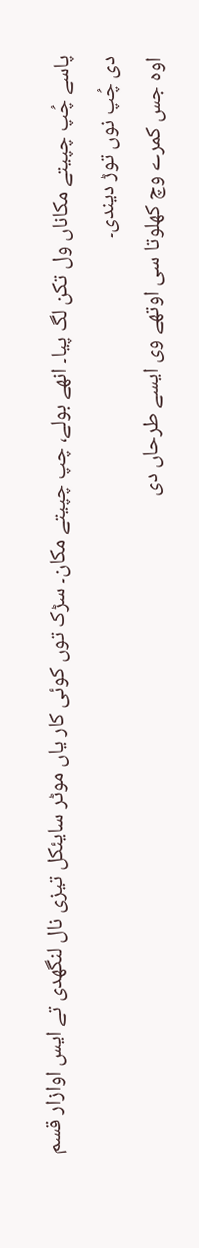پاسے چُپ چپیتے مکاناں ول تکن لگ پیا۔ انھے بولے، چپ چپیتے مکان۔ سڑک توں کوئی کار یاں موٹر سایئکل تیزی نال لنگھدی تے ایس اوازار قسم دی چُپ نوں توڑ دیندی۔
اوہ جس کمرے وچ کھلوتا سی اوتھے وی ایسے طرحاں دی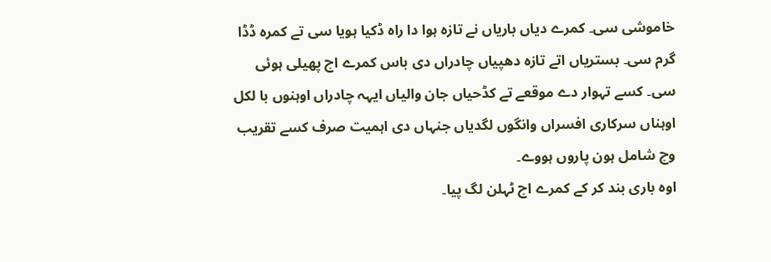خاموشی سی۔ کمرے دیاں باریاں نے تازہ ہوا دا راہ ڈکیا ہویا سی تے کمرہ ڈڈا گرم سی۔ بستریاں اتے تازہ دھپیاں چادراں دی باس کمرے اچ پھیلی ہوئی سی۔ کسے تہوار دے موقعے تے کڈحیاں جان والیاں ایہہ چادراں اوہنوں با لکل اوہناں سرکاری افسراں وانگوں لگدیاں جنہاں دی اہمیت صرف کسے تقریب وچ شامل ہون پاروں ہووے۔
اوہ باری بند کر کے کمرے اچ ٹہلن لگ پیا۔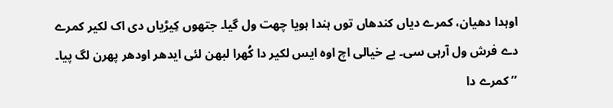اوہدا دھیان، کمرے دیاں کندھاں توں ہندا ہویا چھت ول گیا۔ جتھوں کِیڑیاں دی اک لکیر کمرے دے فرش ول آرہی سی۔ بے خیالی اچ اوہ ایس لکیر دا کُھرا لبھن لئی ایدھر اودھر پھرن لگ پیا۔
’’ کمرے دا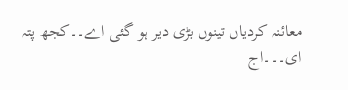معائنہ کردیاں تینوں بڑی دیر ہو گئی اے۔۔کجھ پتہ ای۔۔۔اج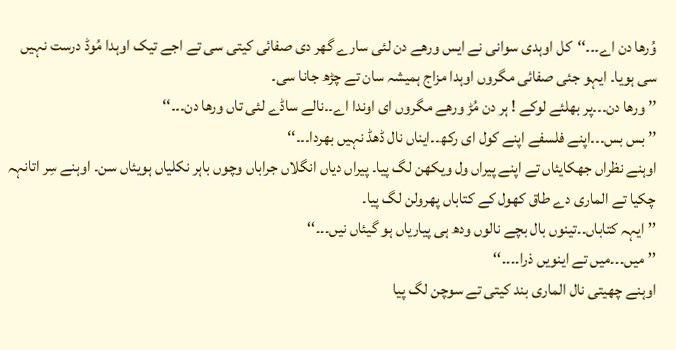وُرھا دن اے۔۔۔‘‘کل اوہدی سوانی نے ایس ورھے دن لئی سارے گھر دی صفائی کیتی سی تے اجے تیک اوہدا مُوڈ درست نہیں سی ہویا۔ ایہو جئی صفائی مگروں اوہدا مزاج ہمیشہ سان تے چڑھ جانا سی۔
’’ ورھا دن۔۔۔پر بھلئے لوکے ! ہر دن مُڑ ورھے مگروں ای اوندا اے۔۔نالے ساڈے لئی تاں ورھا دن۔۔۔‘‘
’’ بس بس۔۔۔اپنے فلسفے اپنے کول ای رکھ۔۔ایناں نال ڈھڈ نہیں بھردا۔۔۔‘‘
اوہنے نظراں جھکایئاں تے اپنے پیراں ول ویکھن لگ پیا۔ پیراں دیاں انگلاں جراباں وچوں باہر نکلیاں ہویئاں سن۔ اوہنے سِر اتانہہ چکیا تے الماری دے طاق کھول کے کتاباں پھرولن لگ پیا۔
’’ ایہہ کتاباں۔۔تینوں بال بچے نالوں ودھ ہی پیاریاں ہو گیئاں نیں۔۔۔‘‘
’’ میں۔۔۔میں تے اینویں ذرا۔۔۔۔‘‘
اوہنے چھیتی نال الماری بند کیتی تے سوچن لگ پیا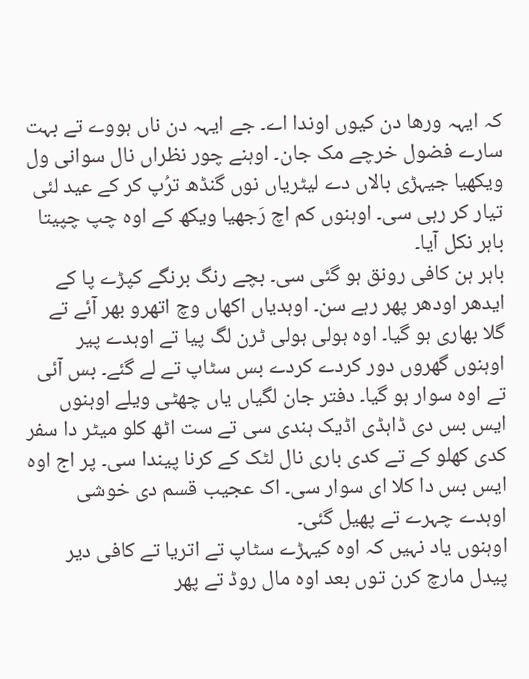کہ ایہہ ورھا دن کیوں اوندا اے۔ جے ایہہ دن ناں ہووے تے بہت سارے فضول خرچے مک جان۔ اوہنے چور نظراں نال سوانی ول ویکھیا جیہڑی بالاں دے لیٹریاں نوں گنڈھ ترُپ کر کے عید لئی تیار کر رہی سی۔ اوہنوں کم اچ رَجھیا ویکھ کے اوہ چپ چپیتا باہر نکل آیا۔
باہر ہن کافی رونق ہو گئی سی۔ بچے رنگ برنگے کپڑے پا کے ایدھر اودھر پھر رہے سن۔ اوہدیاں اکھاں وچ اتھرو بھر آئے تے گلا بھاری ہو گیا۔ اوہ ہولی ہولی ٹرن لگ پیا تے اوہدے پیر اوہنوں گھروں دور کردے کردے بس سٹاپ تے لے گئے۔ بس آئی تے اوہ سوار ہو گیا۔ دفتر جان لگیاں یاں چھٹی ویلے اوہنوں ایس بس دی ڈاہڈی اڈیک ہندی سی تے ست اٹھ کلو میٹر دا سفر کدی کھلو کے تے کدی باری نال لٹک کے کرنا پیندا سی۔ پر اج اوہ ایس بس دا کلا ای سوار سی۔ اک عجیب قسم دی خوشی اوہدے چہرے تے پھیل گئی۔
اوہنوں یاد نہیں کہ اوہ کیہڑے سٹاپ تے اتریا تے کافی دیر پیدل مارچ کرن توں بعد اوہ مال روڈ تے پھر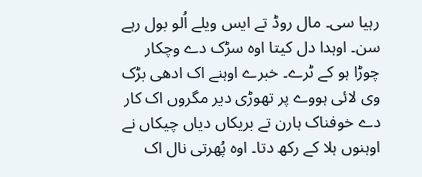رہیا سی۔ مال روڈ تے ایس ویلے اُلو بول رہے سن۔ اوہدا دل کیتا اوہ سڑک دے وچکار چوڑا ہو کے ٹرے۔ خبرے اوہنے اک ادھی بڑک وی لائی ہووے پر تھوڑی دیر مگروں اک کار دے خوفناک ہارن تے بریکاں دیاں چیکاں نے اوہنوں ہلا کے رکھ دتا۔ اوہ پُھرتی نال اک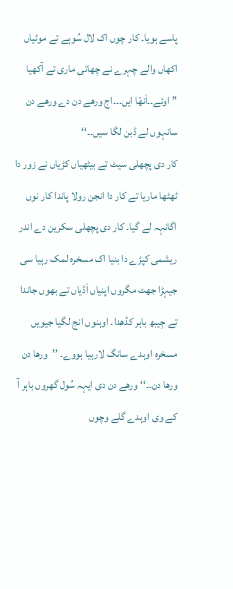پاسے ہویا۔ کار چوں اک لال سُوہے تے موٹیاں اکھاں والے چہرے نے چھاتی ماری تے آکھیا
’’ اوئے۔۔اَنھّا ایں۔۔۔اج ورھے دن دے ورھے دن سانہوں لے ڈبن لگا سیں۔۔‘‘
کار دی پچھلی سیٹ تے بیٹھیاں کڑیاں نے زور دا ٹھٹھا ماریا تے کار دا انجن رولا پاندا کار نوں اگانہہ لے گیا۔ کار دی پچھلی سکرین دے اندر ریشمی کپڑے دا بنیا اک مسخرہ لمک رہیا سی جیہڑا جھٹ مگروں اپنیاں اَڈیاں تے بھوں جاندا تے جِیبھ باہر کڈھدا۔ اوہنوں انج لگیا جیویں مسخرہ اوہدے سانگ لارہیا ہووے۔ ’’ورھا دن ورھا دن۔۔‘‘ ورھے دن دی ایہہ سُول گھروں باہر آ کے وی اوہدے گلے وچوں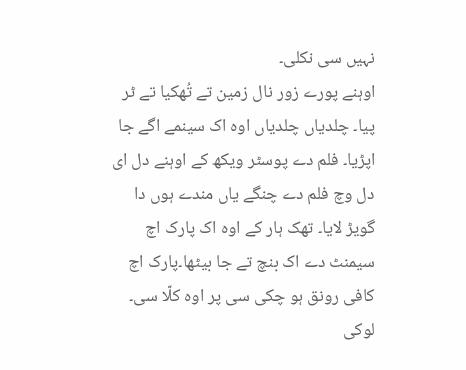نہیں سی نکلی۔
اوہنے پورے زور نال زمین تے تُھکیا تے ٹر پیا۔ چلدیاں چلدیاں اوہ اک سینمے اگے جا اپڑیا۔ فلم دے پوسٹر ویکھ کے اوہنے دل ای دل وچ فلم دے چنگے یاں مندے ہوں دا گویڑ لایا۔ تھک ہار کے اوہ اک پارک اچ سیمنٹ دے اک بنچ تے جا بیٹھا۔پارک اچ کافی رونق ہو چکی سی پر اوہ کلّا سی۔ لوکی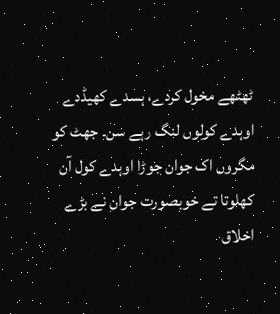ٹھٹھے مخول کردے، ہسدے کھیڈدے اوہدے کولوں لنگ رہے سن۔ جھٹ کو مگروں اک جوان جوڑا اوہدے کول آن کھلوتا تے خوبصورت جوان نے بڑے اخلاق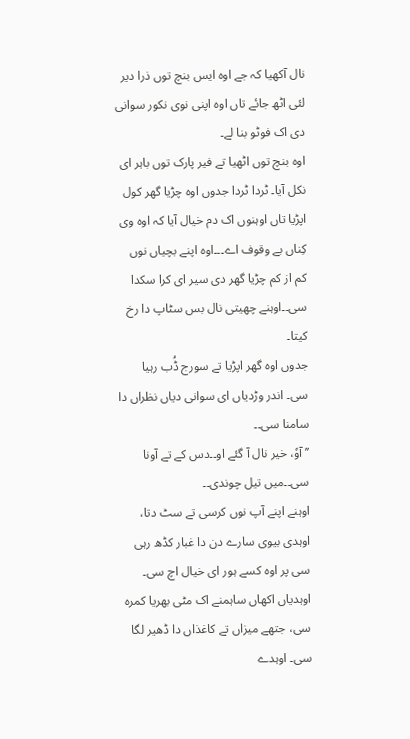نال آکھیا کہ جے اوہ ایس بنچ توں ذرا دیر لئی اٹھ جائے تاں اوہ اپنی نوی نکور سوانی دی اک فوٹو بنا لے۔
اوہ بنچ توں اٹھیا تے فیر پارک توں باہر ای نکل آیا۔ ٹردا ٹردا جدوں اوہ چڑیا گھر کول اپڑیا تاں اوہنوں اک دم خیال آیا کہ اوہ وی کِناں بے وقوف اے۔۔۔اوہ اپنے بچیاں نوں کم از کم چڑیا گھر دی سیر ای کرا سکدا سی۔۔اوہنے چھیتی نال بس سٹاپ دا رخ کیتا۔
جدوں اوہ گھر اپڑیا تے سورج ڈُب رہیا سی۔ اندر وڑدیاں ای سوانی دیاں نظراں دا سامنا سی۔۔
’’ آوٗ، خیر نال آ گئے او۔۔دس کے تے آونا سی۔۔میں تیل چوندی۔۔
اوہنے اپنے آپ نوں کرسی تے سٹ دتا، اوہدی بیوی سارے دن دا غبار کڈھ رہی سی پر اوہ کسے ہور ای خیال اچ سی۔
اوہدیاں اکھاں ساہمنے اک مٹی بھریا کمرہ سی، جتھے میزاں تے کاغذاں دا ڈھیر لگا سی۔ اوہدے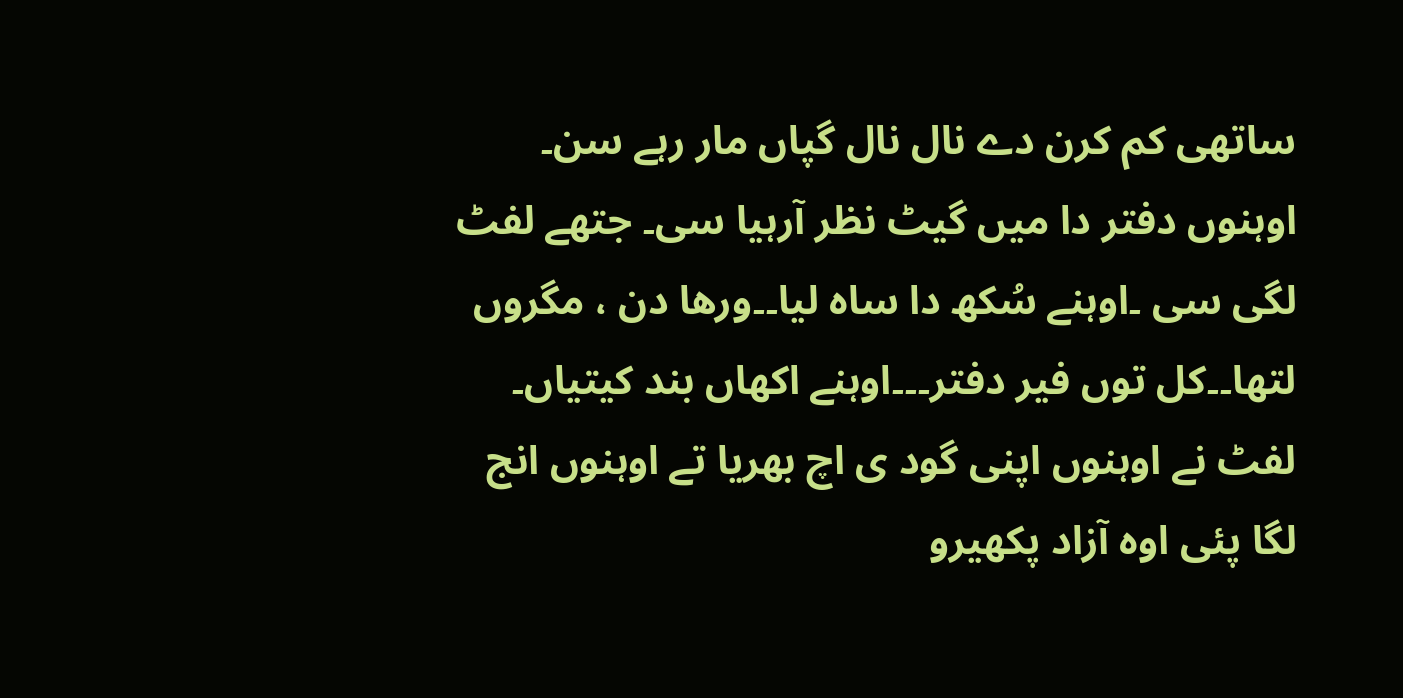ساتھی کم کرن دے نال نال گپاں مار رہے سن۔ اوہنوں دفتر دا میں گیٹ نظر آرہیا سی۔ جتھے لفٹ لگی سی ۔اوہنے سُکھ دا ساہ لیا۔۔ورھا دن ، مگروں لتھا۔۔کل توں فیر دفتر۔۔۔اوہنے اکھاں بند کیتیاں۔ لفٹ نے اوہنوں اپنی گود ی اچ بھریا تے اوہنوں انج لگا پئی اوہ آزاد پکھیرو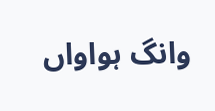وانگ ہواواں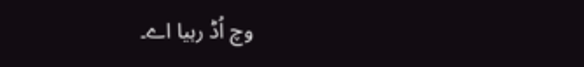وچ اُڈ رہیا اے۔